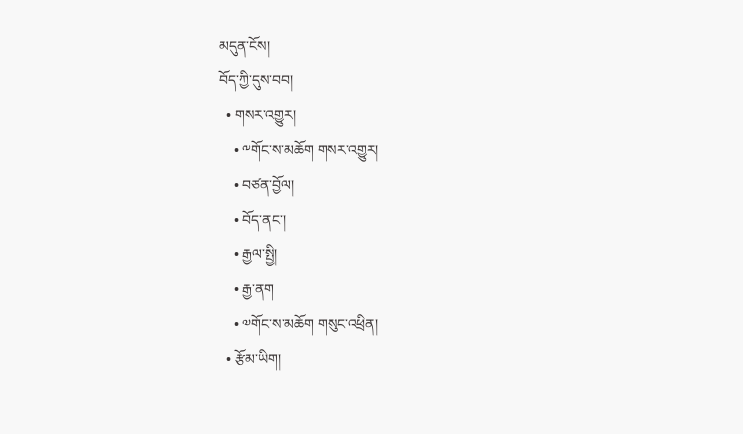མདུན་ངོས།
བོད་ཀྱི་དུས་བབ།
  • གསར་འགྱུར།
    • ༸གོང་ས་མཆོག གསར་འགྱུར།
    • བཙན་བྱོལ།
    • བོད་ནང་།
    • རྒྱལ་སྤྱི།
    • རྒྱ་ནག
    • ༧གོང་ས་མཆོག གསུང་འཕྲིན།
  • རྩོམ་ཡིག།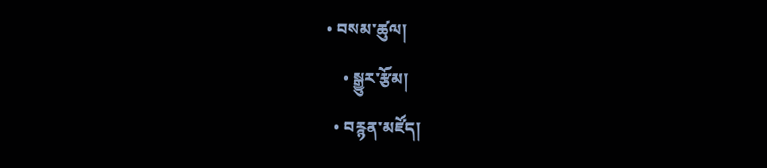• བསམ་ཚུལ།
    • སྒྱུར་རྩོམ།
  • བརྙན་མཛོད།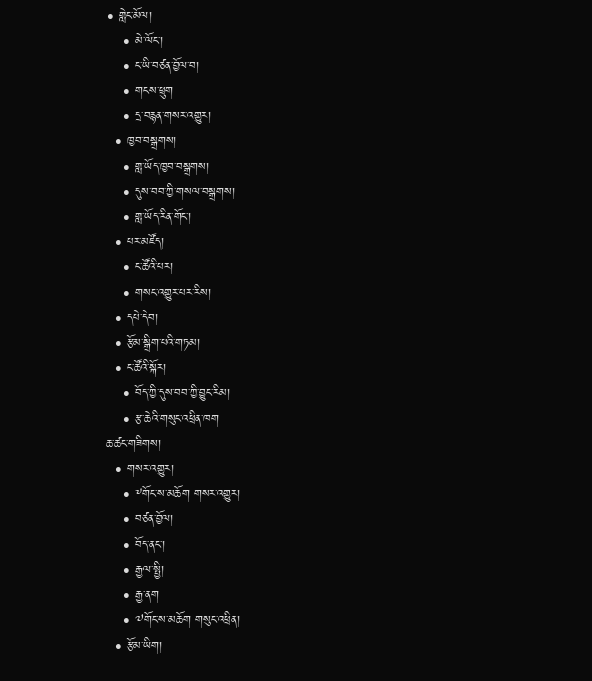• གླེང་མོལ།
    • མེ་ལོང་།
    • ང་ཡི་བཙན་བྱོལ་བ།
    • གངས་ཕྲུག
    • དྲ་བརྙན་གསར་འགྱུར།
  • ཁྱབ་བསྒྲགས།
    • གླ་ཡོད་ཁྱབ་བསྒྲགས།
    • དུས་བབ་ཀྱི་གསལ་བསྒྲགས།
    • གླ་ཡོད་རིན་གོང་།
  • པར་མཛོད།
    • ང་ཚོའི་པར།
    • གསང་འགྱུར་པར་རིས།
  • དཔེ་དེབ།
  • རྩོམ་སྒྲིག་པའི་གཏམ།
  • ང་ཚོའི་སྐོར།
    • བོད་ཀྱི་དུས་བབ་ཀྱི་བྱུང་རིམ།
    • རྩ་ཆེའི་གསུང་འཕྲིན་ཁག
ཆ་ཚང་གཟིགས།
  • གསར་འགྱུར།
    • ༸གོང་ས་མཆོག གསར་འགྱུར།
    • བཙན་བྱོལ།
    • བོད་ནང་།
    • རྒྱལ་སྤྱི།
    • རྒྱ་ནག
    • ༧གོང་ས་མཆོག གསུང་འཕྲིན།
  • རྩོམ་ཡིག།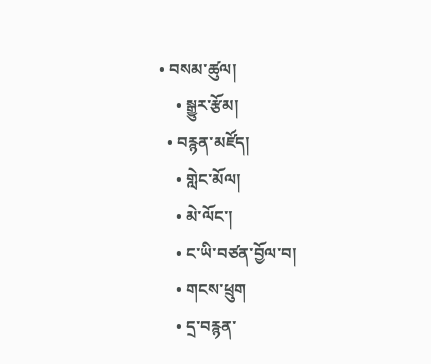• བསམ་ཚུལ།
    • སྒྱུར་རྩོམ།
  • བརྙན་མཛོད།
    • གླེང་མོལ།
    • མེ་ལོང་།
    • ང་ཡི་བཙན་བྱོལ་བ།
    • གངས་ཕྲུག
    • དྲ་བརྙན་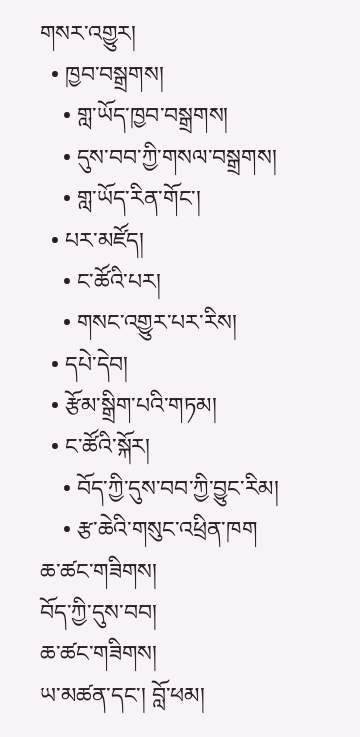གསར་འགྱུར།
  • ཁྱབ་བསྒྲགས།
    • གླ་ཡོད་ཁྱབ་བསྒྲགས།
    • དུས་བབ་ཀྱི་གསལ་བསྒྲགས།
    • གླ་ཡོད་རིན་གོང་།
  • པར་མཛོད།
    • ང་ཚོའི་པར།
    • གསང་འགྱུར་པར་རིས།
  • དཔེ་དེབ།
  • རྩོམ་སྒྲིག་པའི་གཏམ།
  • ང་ཚོའི་སྐོར།
    • བོད་ཀྱི་དུས་བབ་ཀྱི་བྱུང་རིམ།
    • རྩ་ཆེའི་གསུང་འཕྲིན་ཁག
ཆ་ཚང་གཟིགས།
བོད་ཀྱི་དུས་བབ།
ཆ་ཚང་གཟིགས།
ཡ་མཚན་དང་། བློ་ཕམ།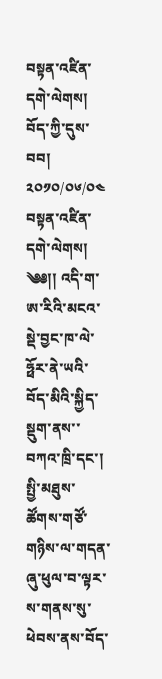བསྟན་འཛིན་དགེ་ལེགས།
བོད་ཀྱི་དུས་བབ།
༢༠༡༠/༠༦/༠༤
བསྟན་འཛིན་དགེ་ལེགས།
༄༅།། འདི་ག་ཨ་རིའི་མངའ་སྡེ་བྱང་ཁ་ལེ་ཧྥོར་ནེ་ཡའི་བོད་མིའི་སྐྱིད་སྡུག་ནས་་བཀའ་ཁྲི་དང་། སྤྱི་མཐུས་ཚོགས་གཙོ་གཉིས་ལ་གདན་ཞུ་ཕུལ་བ་ལྟར་ས་གནས་སུ་ཕེབས་ནས་བོད་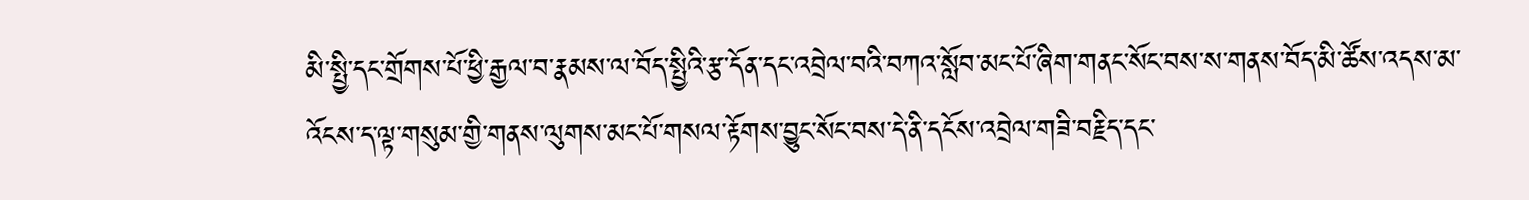མི་སྤྱི་དང་གྲོགས་པོ་ཕྱི་རྒྱལ་བ་རྣམས་ལ་བོད་སྤྱིའི་རྩ་དོན་དང་འབྲེལ་བའི་བཀའ་སློབ་མང་པོ་ཞིག་གནང་སོང་བས་ས་གནས་བོད་མི་ཚོས་འདས་མ་འོངས་ད་ལྟ་གསུམ་གྱི་གནས་ལུགས་མང་པོ་གསལ་རྟོགས་བྱུང་སོང་བས་དེ་ནི་དངོས་འབྲེལ་གཟི་བརྗིད་དང་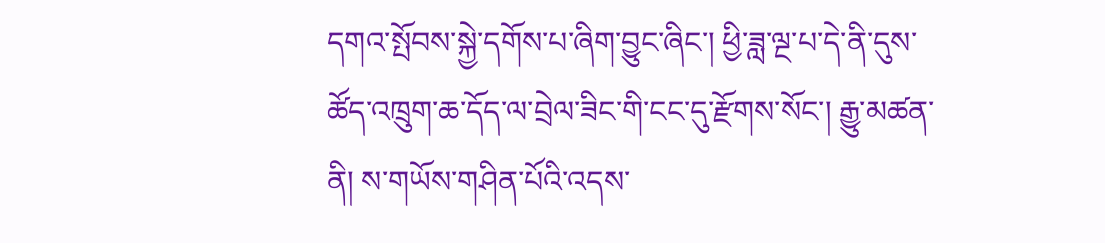དགའ་སྤོབས་སྐྱེ་དགོས་པ་ཞིག་བྱུང་ཞིང་། ཕྱི་ཟླ་ལྔ་པ་དེ་ནི་དུས་ཚོད་འཁྲུག་ཆ་དོད་ལ་བྲེལ་ཟིང་གི་ངང་དུ་རྫོགས་སོང་། རྒྱུ་མཚན་ནི། ས་གཡོས་གཤིན་པོའི་འདས་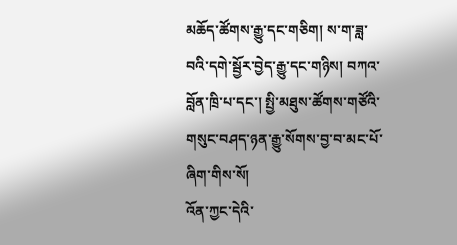མཆོད་ཚོགས་རྒྱུ་དང་གཅིག། ས་ག་ཟླ་བའི་དགེ་སྦྱོར་བྱེད་རྒྱུ་དང་གཉིས། བཀའ་བློན་ཁྲི་པ་དང་། སྤྱི་མཐུས་ཚོགས་གཙོའི་གསུང་བཤད་ཉན་རྒྱུ་སོགས་བྱ་བ་མང་པོ་ཞིག་གིས་སོ།
འོན་ཀྱང་དེའི་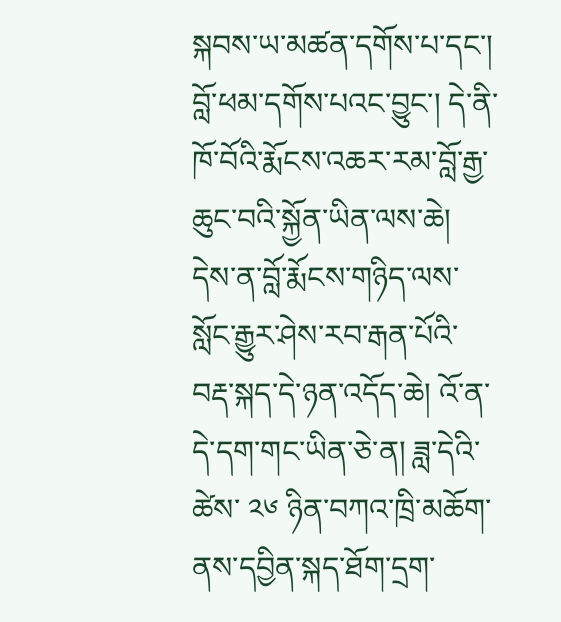སྐབས་ཡ་མཚན་དགོས་པ་དང་། བློ་ཕམ་དགོས་པའང་བྱུང་། དེ་ནི་ཁོ་བོའི་རྨོངས་འཆར་རམ་བློ་རྒྱ་ཆུང་བའི་སྐྱོན་ཡིན་ལས་ཆེ།
དེས་ན་བློ་རྨོངས་གཉིད་ལས་སློང་རྒྱུར་ཤེས་རབ་རྒན་པོའི་བརྡ་སྐད་དེ་ཉན་འདོད་ཆེ། འོ་ན་དེ་དག་གང་ཡིན་ཅེ་ན། ཟླ་དེའི་ཚེས་ ༢༦ ཉིན་བཀའ་ཁྲི་མཆོག་ནས་དབྱིན་སྐད་ཐོག་དྲག་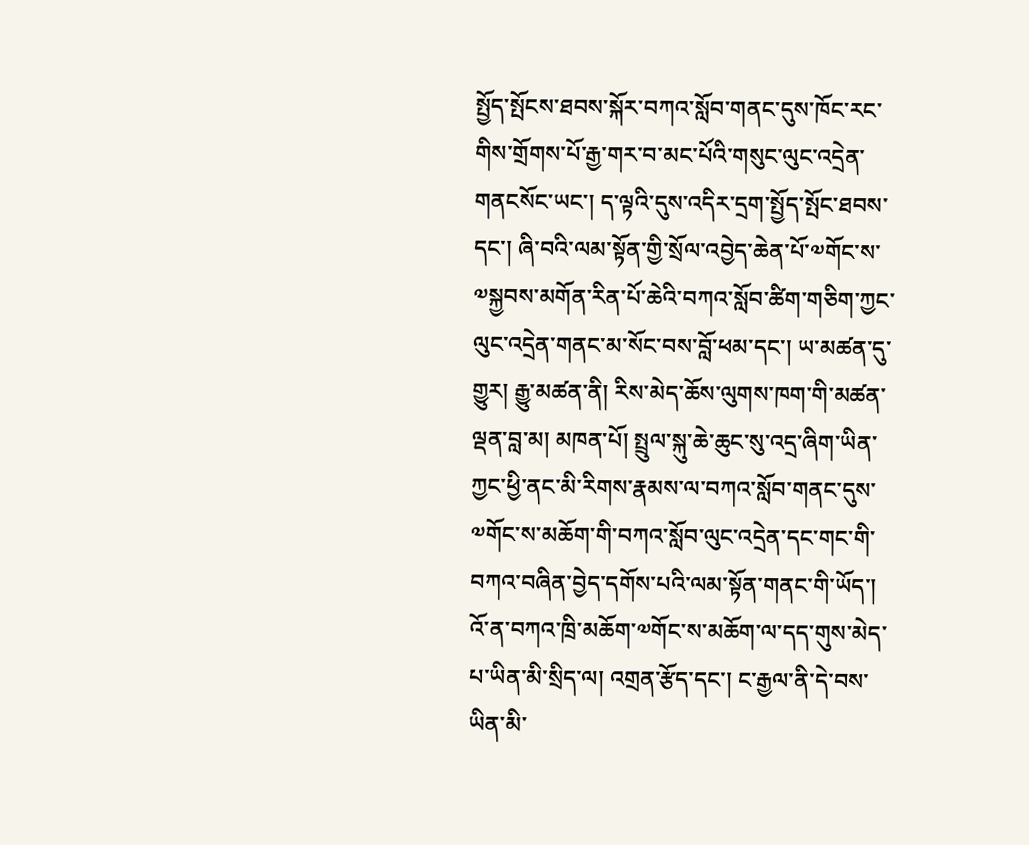སྤྱོད་སྤོངས་ཐབས་སྐོར་བཀའ་སློབ་གནང་དུས་ཁོང་རང་གིས་གྲོགས་པོ་རྒྱ་གར་བ་མང་པོའི་གསུང་ལུང་འདྲེན་གནངསོང་ཡང་། ད་ལྟའི་དུས་འདིར་དྲག་སྤྱོད་སྤོང་ཐབས་དང་། ཞི་བའི་ལམ་སྟོན་གྱི་སྲོལ་འབྱེད་ཆེན་པོ་༧གོང་ས་༧སྐྱབས་མགོན་རིན་པོ་ཆེའི་བཀའ་སློབ་ཚིག་གཅིག་ཀྱང་ལུང་འདྲེན་གནང་མ་སོང་བས་བློ་ཕམ་དང་། ཡ་མཚན་དུ་གྱུར། རྒྱུ་མཚན་ནི། རིས་མེད་ཆོས་ལུགས་ཁག་གི་མཚན་ལྡན་བླ་མ། མཁན་པོ། སྤྲུལ་སྐུ་ཆེ་ཆུང་སུ་འདྲ་ཞིག་ཡིན་ཀྱང་ཕྱི་ནང་མི་རིགས་རྣམས་ལ་བཀའ་སློབ་གནང་དུས་༧གོང་ས་མཆོག་གི་བཀའ་སློབ་ལུང་འདྲེན་དང་གང་གི་བཀའ་བཞིན་བྱེད་དགོས་པའི་ལམ་སྟོན་གནང་གི་ཡོད་། འོ་ན་བཀའ་ཁྲི་མཆོག་༧གོང་ས་མཆོག་ལ་དད་གུས་མེད་པ་ཡིན་མི་སྲིད་ལ། འགྲན་རྩོད་དང་། ང་རྒྱལ་ནི་དེ་བས་ཡིན་མི་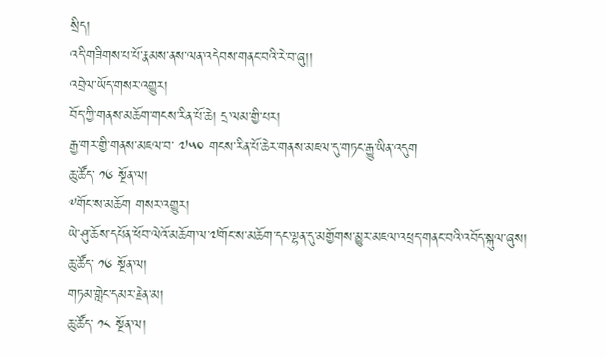སྲིད།
འདི་གཟིགས་པ་པོ་རྣམས་ནས་ལན་འདེབས་གནང་བའི་རེ་བ་ཞུ།།
འབྲེལ་ཡོད་གསར་འགྱུར།
བོད་ཀྱི་གནས་མཆོག་གངས་རིན་པོ་ཆེ། དྲ་ལམ་གྱི་པར།
རྒྱ་གར་གྱི་གནས་མཇལ་བ་ ༧༥༠ གངས་རིན་པོ་ཆེར་གནས་མཇལ་དུ་གཏང་རྒྱུ་ཡིན་འདུག
ཆུ་ཚོད་ ༡༦ སྔོན་ལ།
༸གོང་ས་མཆོག གསར་འགྱུར།
ཡེ་ཤུ་ཆོས་དཔོན་ཕོབ་ལེའོ་མཆོག་ལ་༧གོང་ས་མཆོག་དང་ལྷན་དུ་མགྱོགས་མྱུར་མཇལ་འཕྲད་གནང་བའི་འབོད་སྐུལ་ཞུས།
ཆུ་ཚོད་ ༡༦ སྔོན་ལ།
གཏམ་གླེང་དམར་རྗེན་མ།
ཆུ་ཚོད་ ༡༨ སྔོན་ལ།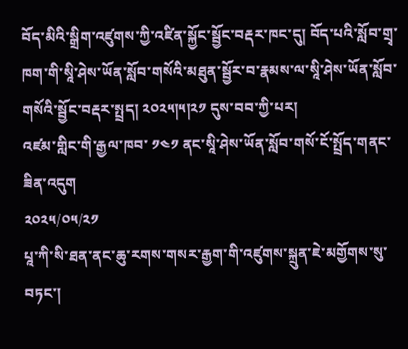བོད་མིའི་སྒྲིག་འཛུགས་ཀྱི་འཛིན་སྐྱོང་སྦྱོང་བརྡར་ཁང་དུ། བོད་པའི་སློབ་གྲྭ་ཁག་གི་སཱི་ཤེས་ཡོན་སློབ་གསོའི་མཐུན་སྦྱོར་བ་རྣམས་ལ་སཱི་ཤེས་ཡོན་སློབ་གསོའི་སྦྱོང་བརྡར་སྤྲད། ༢༠༢༥།༥།༢༡ དུས་བབ་ཀྱི་པར།
འཛམ་གླིང་གི་རྒྱལ་ཁབ་ ༡༤༡ ནང་སཱི་ཤེས་ཡོན་སློབ་གསོ་ངོ་སྤྲོད་གནང་ཟིན་འདུག
༢༠༢༥/༠༥/༢༡
པཱ་ཀི་སི་ཐན་ནང་ཆུ་རགས་གསར་རྒྱག་གི་འཛུགས་སྐྲུན་ཇེ་མགྱོགས་སུ་བཏང་།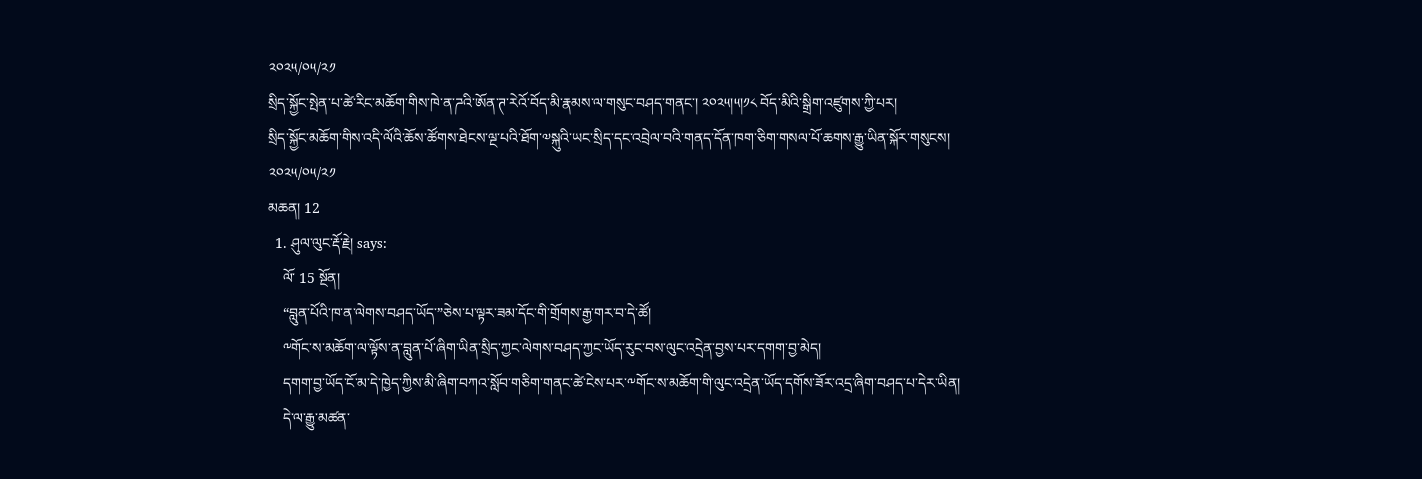༢༠༢༥/༠༥/༢༡
སྲིད་སྐྱོང་སྤེན་པ་ཚེ་རིང་མཆོག་གིས་ཁེ་ན་ཌའི་ཨོན་ཊ་རེའོ་བོད་མི་རྣམས་ལ་གསུང་བཤད་གནང་། ༢༠༢༥།༥།༡༨ བོད་མིའི་སྒྲིག་འཛུགས་ཀྱི་པར།
སྲིད་སྐྱོང་མཆོག་གིས་འདི་ལོའི་ཆོས་ཚོགས་ཐེངས་ལྔ་པའི་ཐོག་༧སྐུའི་ཡང་སྲིད་དང་འབྲེལ་བའི་གནད་དོན་ཁག་ཅིག་གསལ་པོ་ཆགས་རྒྱུ་ཡིན་སྐོར་གསུངས།
༢༠༢༥/༠༥/༢༡
མཆན། 12
  1. ཤུལ་ལུང་རྡོ་རྗེ། says:
    ལོ་ 15 སྔོན།
    “བླུན་པོའི་ཁ་ན་ལེགས་བཤད་ཡོད་”ཅེས་པ་ལྟར་ཟམ་དོང་གི་གྲོགས་རྒྱ་གར་བ་དེ་ཚོ།
    ༸གོང་ས་མཆོག་ལ་ལྟོས་ན་བླུན་པོ་ཞིག་ཡིན་སྲིད་ཀྱང་ལེགས་བཤད་ཀྱང་ཡོད་རུང་བས་ལུང་འདྲེན་བྱས་པར་དགག་བྱ་མེད།
    དགག་བྱ་ཡོད་ངོ་མ་དེ་ཁྱེད་ཀྱིས་མི་ཞིག་བཀའ་སློབ་གཅིག་གནང་ཚེ་ངེས་པར་༸གོང་ས་མཆོག་གི་ལུང་འདྲེན་ཡོད་དགོས་ཟོར་འདྲ་ཞིག་བཤད་པ་དེར་ཡིན།
    དེ་ལ་རྒྱུ་མཚན་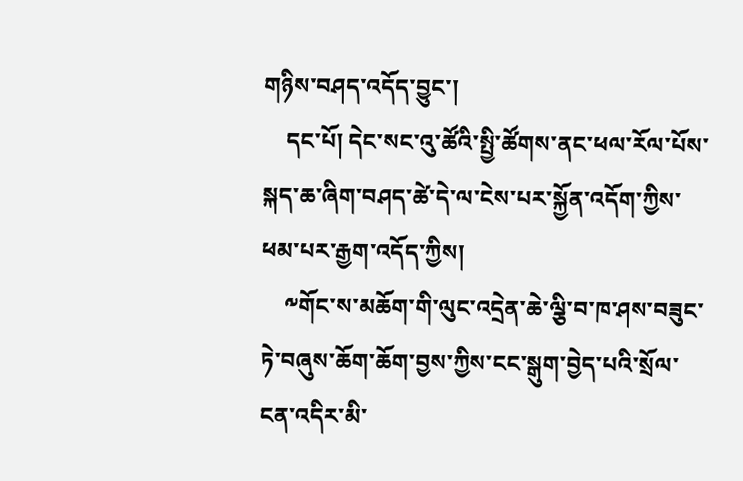གཉིས་བཤད་འདོད་བྱུང་།
    དང་པོ། དེང་སང་འུ་ཚོའི་སྤྱི་ཚོགས་ནང་ཕལ་རོལ་པོས་སྐད་ཆ་ཞིག་བཤད་ཚེ་དེ་ལ་ངེས་པར་སྐྱོན་འདོག་ཀྱིས་ཕམ་པར་རྒྱག་འདོད་ཀྱིས།
    ༸གོང་ས་མཆོག་གི་ལུང་འདྲེན་ཆེ་ལྕི་བ་ཁ་ཤས་བཟུང་ཏེ་བཞུས་ཆོག་ཆོག་བྱས་ཀྱིས་ངང་སྒུག་བྱེད་པའི་སྲོལ་ངན་འདིར་མི་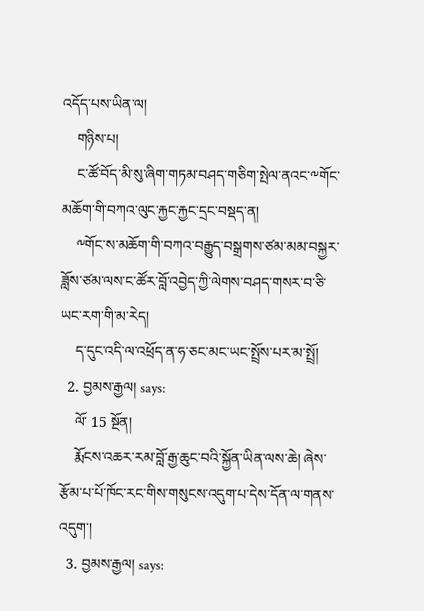འདོད་པས་ཡིན་ལ།
    གཉིས་པ།
    ང་ཚོ་བོད་མི་སུ་ཞིག་གཏམ་བཤད་གཅིག་སྤེལ་ནའང་༸གོང་མཆོག་གི་བཀའ་ལུང་རྐྱང་རྐྱང་དྲང་བསྡད་ན།
    ༸གོང་ས་མཆོག་གི་བཀའ་བརྒྱུད་བསྒྲགས་ཙམ་མམ་བསྐྱར་ཟློས་ཙམ་ལས་ང་ཚོར་བློ་འབྱེད་ཀྱི་ལེགས་བཤད་གསར་བ་ཅི་ཡང་རག་གི་མ་རེད།
    ད་དུང་འདི་ལ་འཕྲོད་ན་ཧ་ཅང་མང་ཡང་སྤྲོས་པར་མ་སྤྲོ།
  2. བྱམས་རྒྱལ། says:
    ལོ་ 15 སྔོན།
    རྨོངས་འཆར་རམ་བློ་རྒྱ་ཆུང་བའི་སྐྱོན་ཡིན་ལས་ཆེ། ཞེས་རྩོམ་པ་པོ་ཁོང་རང་གིས་གསུངས་འདུག་པ་དེས་དོན་ལ་གནས་འདུག་།
  3. བྱམས་རྒྱལ། says: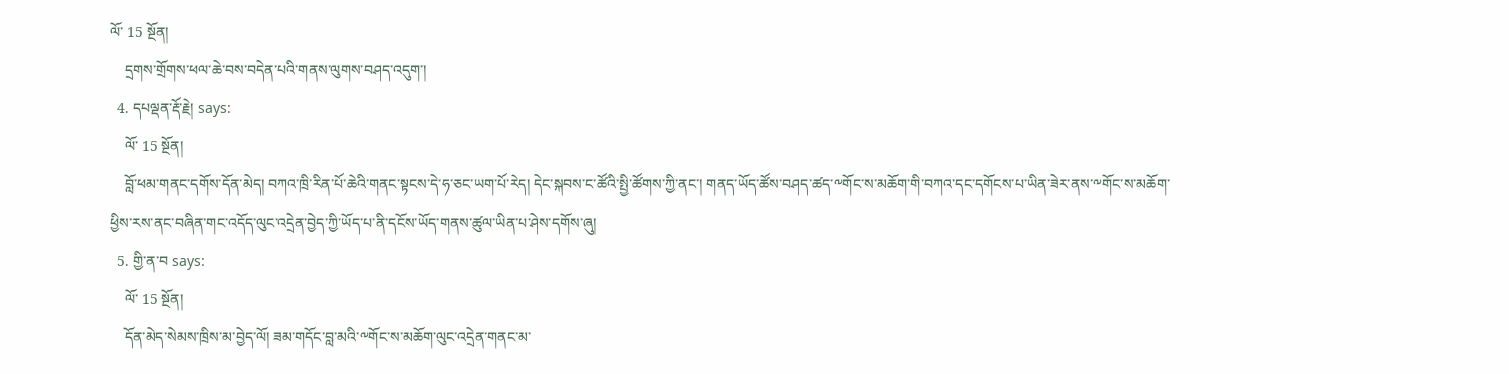ལོ་ 15 སྔོན།
    དྲགས་གྲོགས་ཕལ་ཆེ་བས་བདེན་པའི་གནས་ལུགས་བཤད་འདུག་།
  4. དཔལྡན་རྡོ་རྗེ། says:
    ལོ་ 15 སྔོན།
    བློ་ཕམ་གནང་དགོས་དོན་མེད། བཀའ་ཁྲི་རིན་པོ་ཆེའི་གནང་སྟངས་དེ་ཧ་ཅང་ཡག་པོ་རེད། དེང་སྐབས་ང་ཚོའི་སྤྱི་ཚོགས་ཀྱི་ནང་། གནད་ཡོད་ཚོས་བཤད་ཚད་༸གོང་ས་མཆོག་གི་བཀའ་དང་དགོངས་པ་ཡིན་ཟེར་ནས་༸གོང་ས་མཆོག་ཕྱིས་རས་ནང་བཞིན་གང་འདོད་ལུང་འདྲེན་བྱེད་ཀྱི་ཡོད་པ་ནི་དངོས་ཡོད་གནས་ཚུལ་ཡིན་པ་ཤེས་དགོས་ཞུ།
  5. གྱི་ན་བ says:
    ལོ་ 15 སྔོན།
    དོན་མེད་སེམས་ཁྲིས་མ་བྱེད་ལོ། ཟམ་གདོང་བླ་མའི་༸གོང་ས་མཆོག་ལུང་འདྲེན་གནང་མ་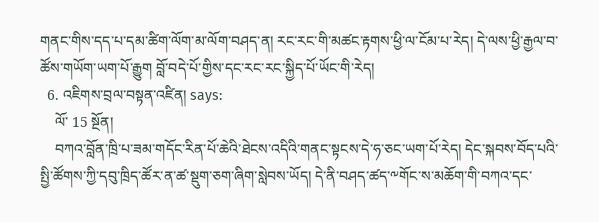གནང་གིས་དད་པ་དམ་ཚིག་ལོག་མ་ལོག་བཤད་ན། རང་རང་གི་མཚང་རྟགས་ཕྱི་ལ་ངོམ་པ་རེད། དེ་ལས་ཕྱི་རྒྱལ་བ་ཚོས་གཡོག་ཡག་པོ་རྒྱུག བློ་བདེ་པོ་གྱིས་དང་རང་རང་སྐྱིད་པོ་ཡོང་གི་རེད།
  6. འཇིགས་བྲལ་བསྟན་འཛིན། says:
    ལོ་ 15 སྔོན།
    བཀའ་བློན་ཁྲི་པ་ཟམ་གདོང་རིན་པོ་ཆེའི་ཐེངས་འདིའི་གནང་སྟངས་དེ་ཧ་ཅང་ཡག་པོ་རེད། དེང་སྐབས་བོད་པའི་སྤྱི་ཚོགས་ཀྱི་དབུ་ཁྲིད་ཚོར་ན་ཚ་སྡུག་ཅག་ཞིག་སླེབས་ཡོད། དེ་ནི་བཤད་ཚད་༸གོང་ས་མཆོག་གི་བཀའ་དང་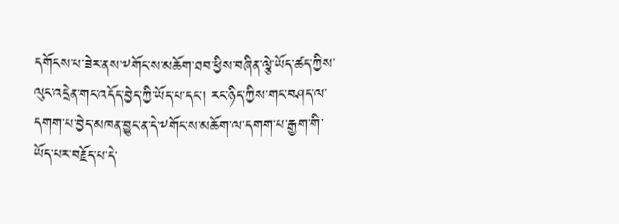དགོངས་པ་ཟེར་ནས་༸གོང་ས་མཆོག་ཐབ་ཕྱིས་བཞིན་ལྕེ་ཡོད་ཚད་ཀྱིས་ལུང་འདྲེན་གང་འདོད་བྱེད་ཀྱི་ཡོད་པ་དང་། རང་ཉིད་ཀྱིས་གང་བཤད་ལ་དགག་པ་བྱེད་མཁན་བྱུང་ན་དེ་༸གོང་ས་མཆོག་ལ་དགག་པ་རྒྱག་གི་ཡོད་པར་བརྗོད་པ་དེ་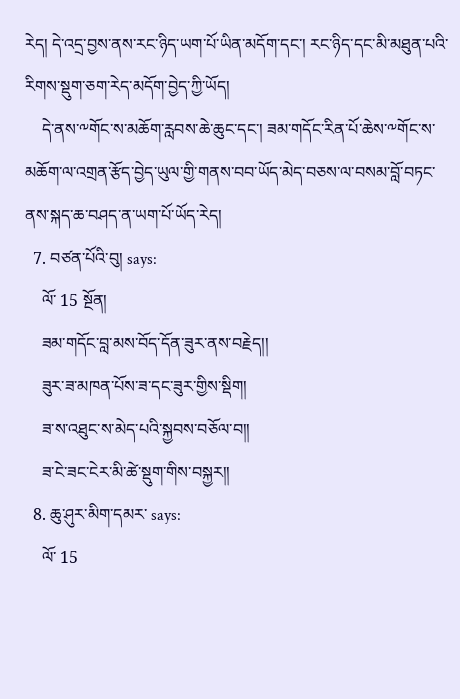རེད། དེ་འདྲ་བྱས་ནས་རང་ཉིད་ཡག་པོ་ཡིན་མདོག་དང་། རང་ཉིད་དང་མི་མཐུན་པའི་རིགས་སྡུག་ཅག་རེད་མདོག་བྱེད་ཀྱི་ཡོད།
    དེ་ནས་༸གོང་ས་མཆོག་རླབས་ཆེ་ཆུང་དང་། ཟམ་གདོང་རིན་པོ་ཆེས་༸གོང་ས་མཆོག་ལ་འགྲན་རྩོད་བྱེད་ཡུལ་གྱི་གནས་བབ་ཡོད་མེད་བཅས་ལ་བསམ་བློ་བཏང་ནས་སྐད་ཆ་བཤད་ན་ཡག་པོ་ཡོད་རེད།
  7. བཙན་པོའི་བུ། says:
    ལོ་ 15 སྔོན།
    ཟམ་གདོང་བླ་མས་བོད་དོན་ཟུར་ནས་བརྗེད།།
    ཟུར་ཟ་མཁན་པོས་ཟ་དང་ཟུར་གྱིས་སྡིག།
    ཟ་ས་འཐུང་ས་མེད་པའི་སྐྱབས་བཅོལ་བ།།
    ཟ་ངེ་ཟང་ངེར་མི་ཚེ་སྡུག་གིས་བསྐྱར།།
  8. ཆུ་ཤུར་མིག་དམར་ says:
    ལོ་ 15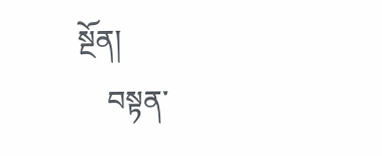སྔོན།
    བསྟན་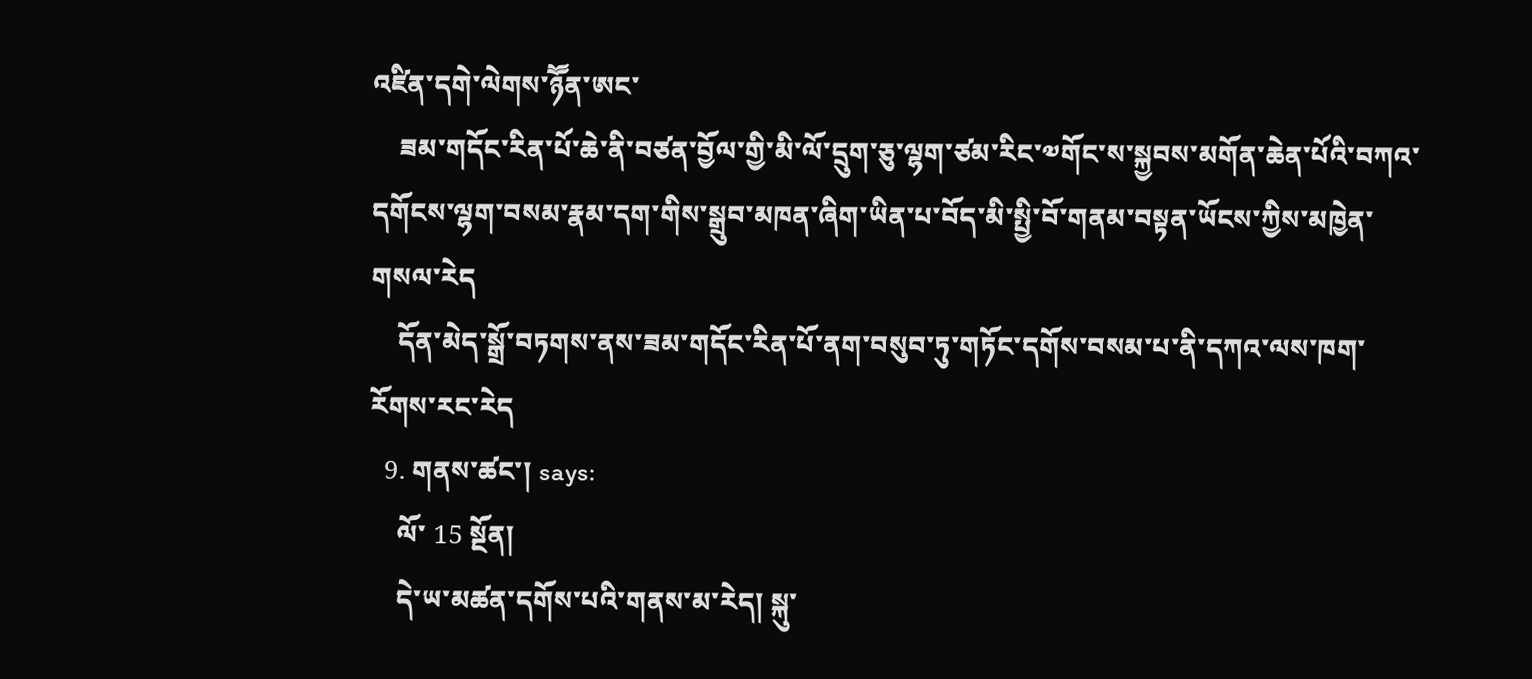འཛིན་དགེ་ལེགས་ཉཽན་ཨང་
    ཟམ་གདོང་རིན་པོ་ཆེ་ནི་བཙན་བྱོལ་གྱི་མི་ལོ་དྲུག་ཅུ་ལྷག་ཙམ་རིང་༧གོང་ས་སྐྱབས་མགོན་ཆེན་པོའི་བཀའ་དགོངས་ལྷག་བསམ་རྣམ་དག་གིས་སྒྲུབ་མཁན་ཞིག་ཡིན་པ་བོད་མི་སྤྱི་བོ་གནམ་བསྟན་ཡོངས་ཀྱིས་མཁྱེན་གསལ་རེད
    དོན་མེད་སྒྲོ་བཏགས་ནས་ཟམ་གདོང་རིན་པོ་ནག་བསུབ་ཏུ་གཏོང་དགོས་བསམ་པ་ནི་དཀའ་ལས་ཁག་རོགས་རང་རེད
  9. གནས་ཚང་། says:
    ལོ་ 15 སྔོན།
    དེ་ཡ་མཚན་དགོས་པའི་གནས་མ་རེད། སྐུ་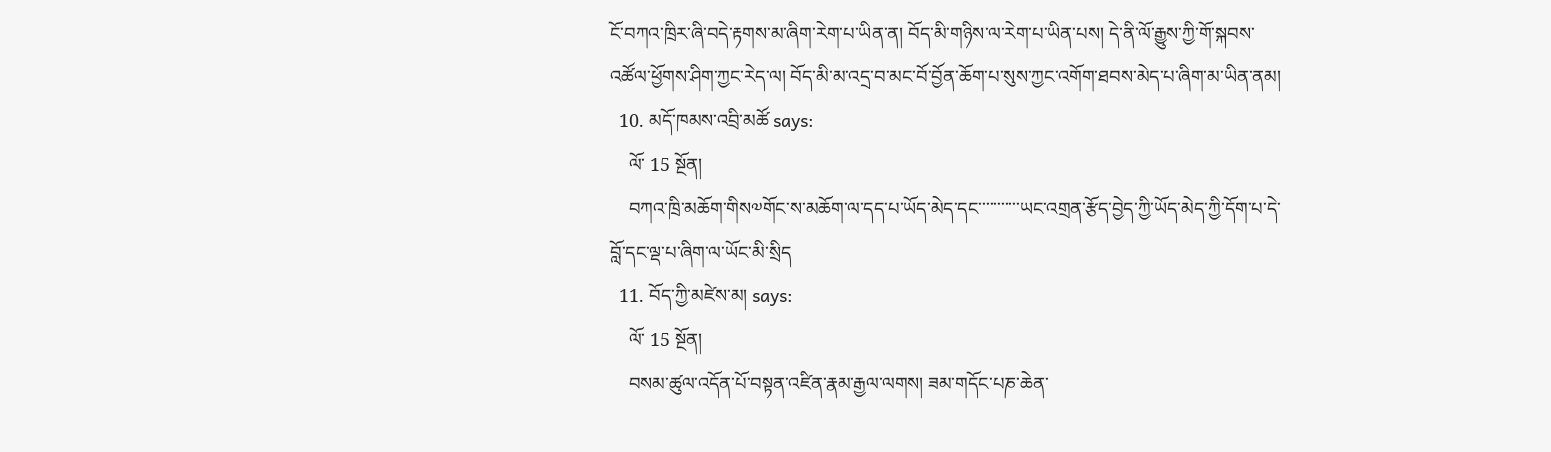ངོ་བཀའ་ཁྲིར་ཞི་བདེ་རྟགས་མ་ཞིག་རེག་པ་ཡིན་ན། བོད་མི་གཉིས་ལ་རེག་པ་ཡིན་པས། དེ་ནི་ལོ་རྒྱུས་ཀྱི་གོ་སྐབས་འཚོལ་ཕྱོགས་ཤིག་ཀྱང་རེད་ལ། བོད་མི་མ་འདྲ་བ་མང་བོ་བྱོན་ཆོག་པ་སུས་ཀྱང་འགོག་ཐབས་མེད་པ་ཞིག་མ་ཡིན་ནམ།
  10. མདོ་ཁམས་འབྲི་མཚོ says:
    ལོ་ 15 སྔོན།
    བཀའ་ཁྲི་མཆོག་གིས༧གོང་ས་མཆོག་ལ་དད་པ་ཡོད་མེད་དང་་་་་་་་་་་ཡང་འགྲན་རྩོད་བྱེད་ཀྱི་ཡོད་མེད་ཀྱི་དོག་པ་དེ་བློ་དང་ལྡ་པ་ཞིག་ལ་ཡོང་མི་སྲིད
  11. བོད་ཀྱི་མཛེས་མ། says:
    ལོ་ 15 སྔོན།
    བསམ་ཚུལ་འདོན་པོ་བསྟན་འཛིན་རྣམ་རྒྱལ་ལགས། ཟམ་གདོང་པཎ་ཆེན་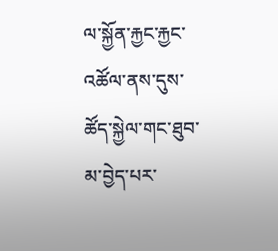ལ་སྐྱོན་རྐྱང་རྐྱང་འཚོལ་ནས་དུས་ཚོད་སྐྱེལ་གང་ཐུབ་མ་བྱེད་པར་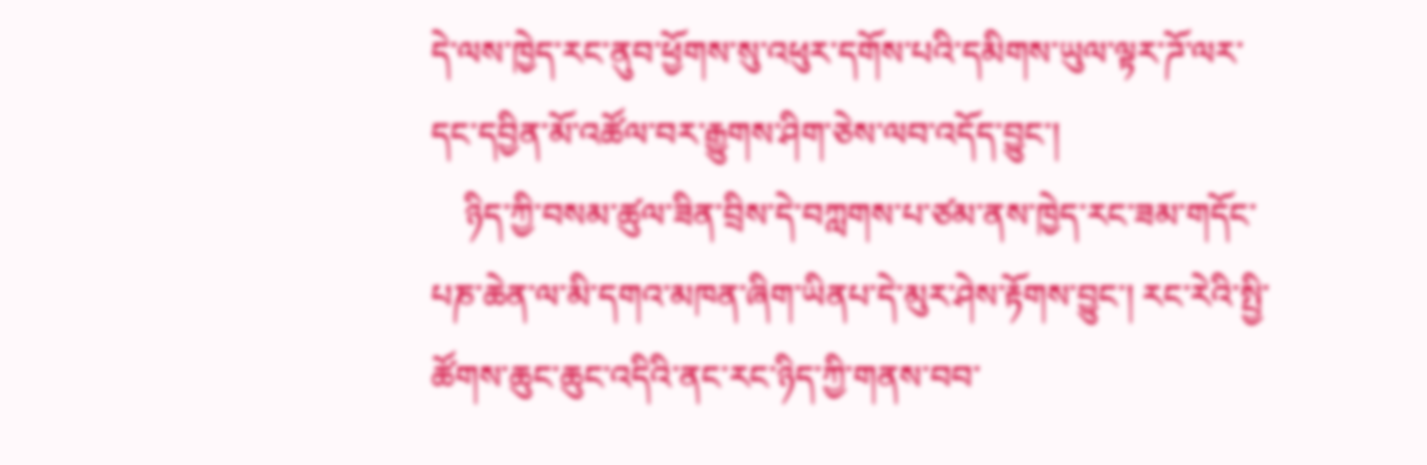དེ་ལས་ཁྱེད་རང་ནུབ་ཕྱོགས་སུ་འཕུར་དགོས་པའི་དམིགས་ཡུལ་ལྟར་ཌོ་ལར་དང་དབྱིན་མོ་འཚོལ་བར་རྒྱུགས་ཤིག་ཅེས་ལབ་འདོད་བྱུང་།
    ཉིད་ཀྱི་བསམ་ཚུལ་ཟིན་བྲིས་དེ་བཀླགས་པ་ཙམ་ནས་ཁྱེད་རང་ཟམ་གདོང་པཎ་ཆེན་ལ་མི་དགའ་མཁན་ཞིག་ཡིནཔ་དེ་མུར་ཤེས་རྟོགས་བྱུང་། རང་རེའི་སྤྱི་ཚོགས་ཆུང་ཆུང་འདིའི་ནང་རང་ཉིད་ཀྱི་གནས་བབ་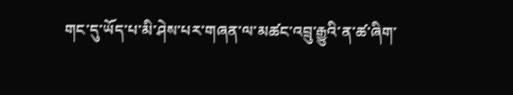གང་དུ་ཡོད་པ་མི་ཤེས་པར་གཞན་ལ་མཚང་འབྲུ་རྒྱུའི་ན་ཚ་ཞིག་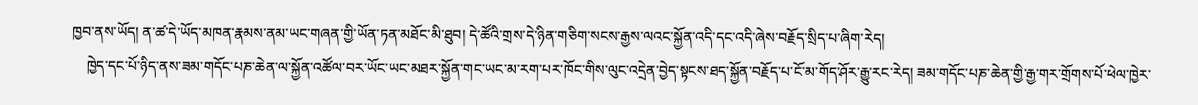ཁྱབ་ནས་ཡོད། ན་ཚ་དེ་ཡོད་མཁན་རྣམས་ནམ་ཡང་གཞན་གྱི་ཡོན་ཏན་མཐོང་མི་ཐུབ། དེ་ཚོའི་གྲས་དེ་ཉིན་གཅིག་སངས་རྒྱས་ལའང་སྐྱོན་འདི་དང་འདི་ཞེས་བརྗོད་སྲིད་པ་ཞིག་རེད།
    ཁྱེད་དང་པོ་ཉིད་ནས་ཟམ་གདོང་པཎ་ཆེན་ལ་སྐྱོན་འཚོལ་བར་ཡོང་ཡང་མཐར་སྐྱོན་གང་ཡང་མ་རག་པར་ཁོང་གིས་ལུང་འདྲེན་བྱེད་སྟངས་ཐད་སྐྱོན་བརྗོད་པ་ངོ་མ་གོད་ཤོར་རྒྱུ་རང་རེད། ཟམ་གདོང་པཎ་ཆེན་གྱི་རྒྱ་གར་གྲོགས་པོ་ཕེལ་ཁྱེར་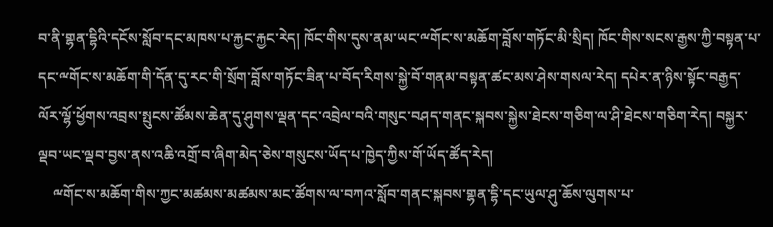བ་ནི་གྷན་དྷིའི་དངོས་སློབ་དང་མཁས་པ་རྐྱང་རྐྱང་རེད། ཁོང་གིས་དུས་ནམ་ཡང་ྋགོང་ས་མཆོག་བློས་གཏོང་མི་སྲིད། ཁོང་གིས་སངས་རྒྱས་ཀྱི་བསྟན་པ་དང་ྋགོང་ས་མཆོག་གི་དོན་དུ་རང་གི་སྲོག་བློས་གཏོང་ཟིན་པ་བོད་རིགས་སྐྱེ་བོ་གནམ་བསྟན་ཚང་མས་ཤེས་གསལ་རེད། དཔེར་ན་ཉིས་སྟོང་བརྒྱད་ལོར་ལྷོ་ཕྱོགས་འབྲས་སྤུངས་ཚོམས་ཆེན་དུ་ཤུགས་ལྡན་དང་འབྲེལ་བའི་གསུང་བཤད་གནང་སྐབས་སྐྱེས་ཐེངས་གཅིག་ལ་ཤི་ཐེངས་གཅིག་རེད། བསྐྱར་ལྡབ་ཡང་ལྡབ་བྱས་ནས་འཆི་འགྲོ་བ་ཞིག་མེད་ཅེས་གསུངས་ཡོད་པ་ཁྱེད་ཀྱིས་གོ་ཡོད་ཚོད་རེད།
    ྋགོང་ས་མཆོག་གིས་ཀྱང་མཚམས་མཚམས་མང་ཚོགས་ལ་བཀའ་སློབ་གནང་སྐབས་གྷན་དྷི་དང་ཡུལ་ཤུ་ཆོས་ལུགས་པ་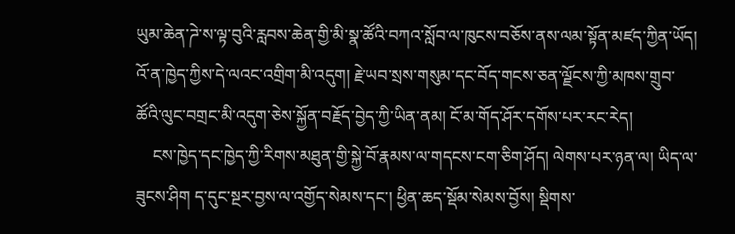ཡུམ་ཆེན་ཌེ་ས་ལྟ་བུའི་རླབས་ཆེན་གྱི་མི་སྣ་ཚོའི་བཀའ་སློབ་ལ་ཁུངས་བཅོས་ནས་ལམ་སྟོན་མཛད་ཀྱིན་ཡོད། འོ་ན་ཁྱེད་ཀྱིས་དེ་ལའང་འགྲིག་མི་འདུག། རྗེ་ཡབ་སྲས་གསུམ་དང་བོད་གངས་ཅན་ལྗོངས་ཀྱི་མཁས་གྲུབ་ཚོའི་ལུང་བགྲང་མི་འདུག་ཅེས་སྐྱོན་བརྗོད་བྱེད་ཀྱི་ཡིན་ནམ། ངོ་མ་གོད་ཤོར་དགོས་པར་རང་རེད།
    ངས་ཁྱེད་དང་ཁྱེད་ཀྱི་རིགས་མཐུན་གྱི་སྐྱེ་བོ་རྣམས་ལ་གདངས་ངག་ཅིག་ཤོད། ལེགས་པར་ཉན་ལ། ཡིད་ལ་ཟུངས་ཤིག ད་དུང་སྔར་བྱས་ལ་འགྱོད་སེམས་དང་། ཕྱིན་ཆད་སྡོམ་སེམས་བྱོས། སྡིགས་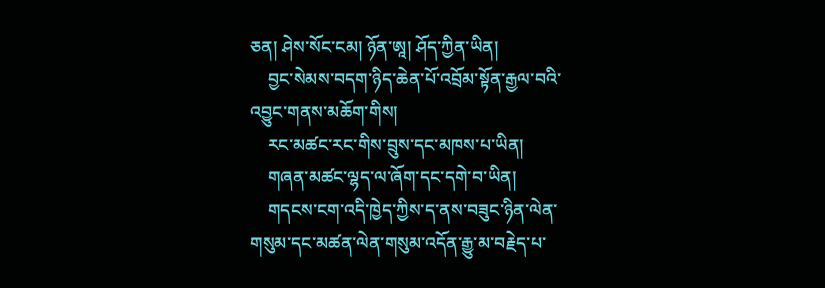ཅན། ཤེས་སོང་ངམ། ཉོན་ཨཱ། ཤོད་ཀྱིན་ཡིན།
    བྱང་སེམས་བདག་ཉིད་ཆེན་པོ་འབྲོམ་སྟོན་རྒྱལ་བའི་འབྱུང་གནས་མཆོག་གིས།
    རང་མཚང་རང་གིས་བྲུས་དང་མཁས་པ་ཡིན།
    གཞན་མཚང་ལྷད་ལ་ཞོག་དང་དགེ་བ་ཡིན།
    གདངས་ངག་འདི་ཁྱེད་ཀྱིས་ད་ནས་བཟུང་ཉིན་ལེན་གསུམ་དང་མཚན་ལེན་གསུམ་འདོན་རྒྱུ་མ་བརྗེད་པ་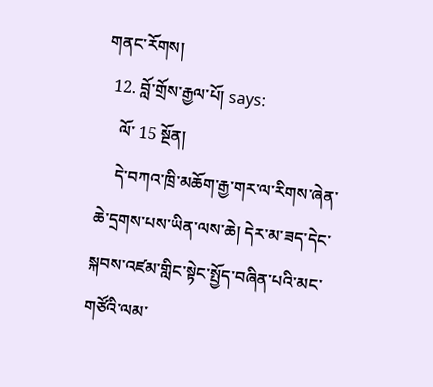གནང་རོགས།
  12. བློ་གྲོས་རྒྱལ་པོ། says:
    ལོ་ 15 སྔོན།
    དེ་བཀའ་ཁྲི་མཆོག་རྒྱ་གར་ལ་རིགས་ཞེན་ཆེ་དྲགས་པས་ཡིན་ལས་ཆེ། དེར་མ་ཟད་དེང་སྐབས་འཛམ་གླིང་སྟེང་སྤྱོད་བཞིན་པའི་མང་གཙོའི་ལམ་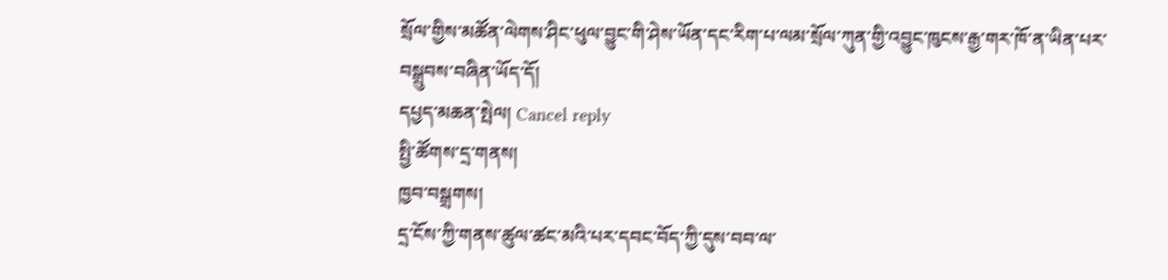སྲོལ་གྱིས་མཚོན་ལེགས་ཤིང་ཕུལ་བྱུང་གི་ཤེས་ཡོན་དང་རིག་པ་ལམ་སྲོལ་ཀུན་གྱི་འབྱུང་ཁུངས་རྒྱ་གར་ཁོ་ན་ཡིན་པར་བསྒྲུབས་བཞིན་ཡོད་དོ།
དཔྱད་མཆན་སྤེལ། Cancel reply
སྤྱི་ཚོགས་དྲ་གནས།
ཁྱབ་བསྒྲགས།
དྲ་ངོས་ཀྱི་གནས་ཚུལ་ཚང་མའི་པར་དབང་བོད་ཀྱི་དུས་བབ་ལ་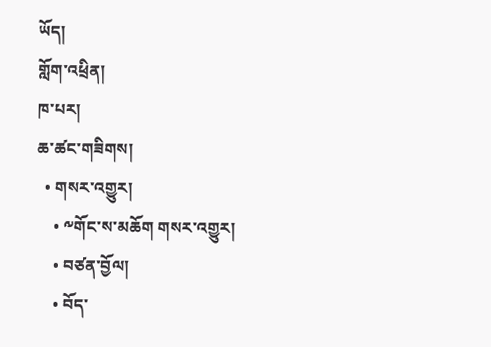ཡོད།
གློག་འཕྲིན།
ཁ་པར།
ཆ་ཚང་གཟིགས།
  • གསར་འགྱུར།
    • ༸གོང་ས་མཆོག གསར་འགྱུར།
    • བཙན་བྱོལ།
    • བོད་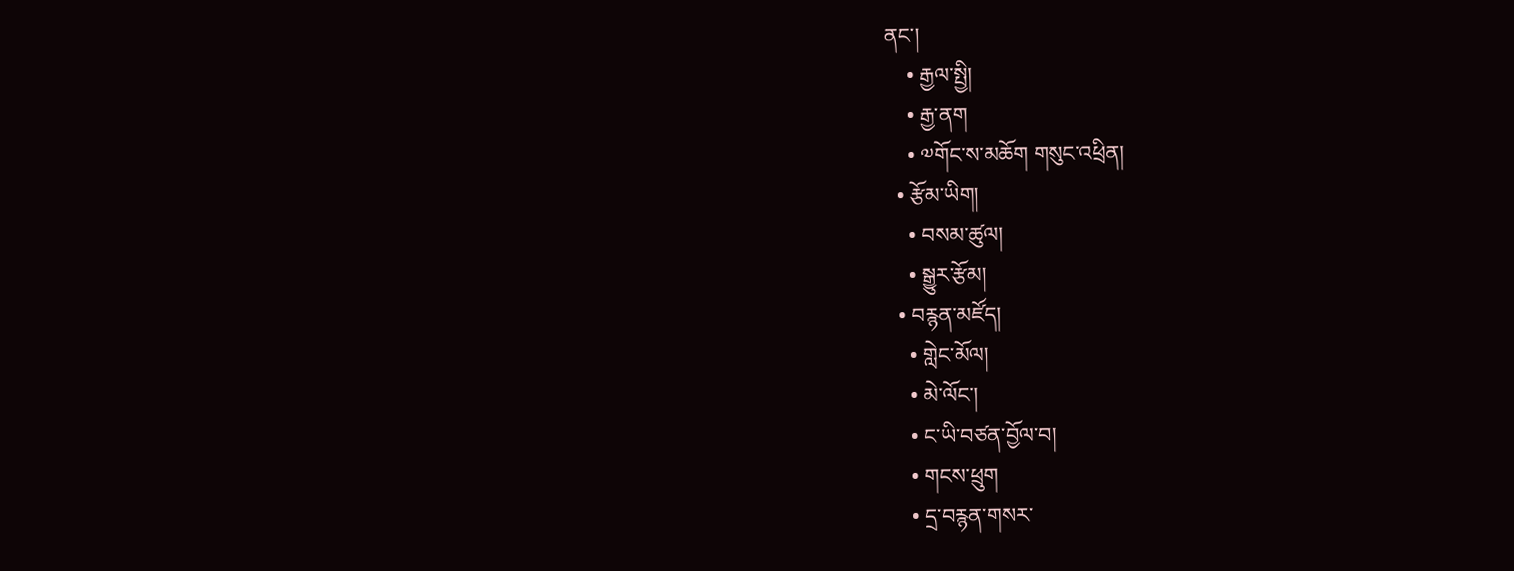ནང་།
    • རྒྱལ་སྤྱི།
    • རྒྱ་ནག
    • ༧གོང་ས་མཆོག གསུང་འཕྲིན།
  • རྩོམ་ཡིག།
    • བསམ་ཚུལ།
    • སྒྱུར་རྩོམ།
  • བརྙན་མཛོད།
    • གླེང་མོལ།
    • མེ་ལོང་།
    • ང་ཡི་བཙན་བྱོལ་བ།
    • གངས་ཕྲུག
    • དྲ་བརྙན་གསར་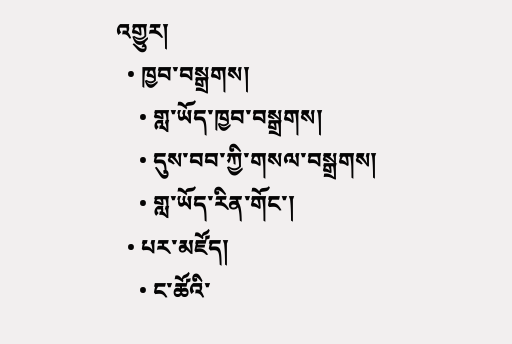འགྱུར།
  • ཁྱབ་བསྒྲགས།
    • གླ་ཡོད་ཁྱབ་བསྒྲགས།
    • དུས་བབ་ཀྱི་གསལ་བསྒྲགས།
    • གླ་ཡོད་རིན་གོང་།
  • པར་མཛོད།
    • ང་ཚོའི་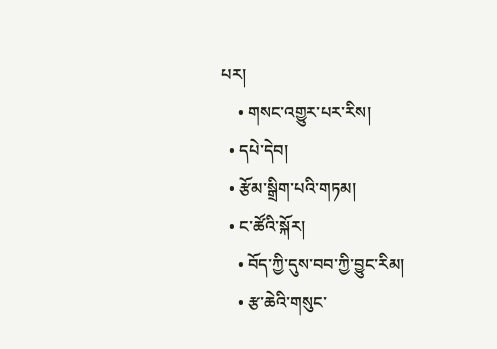པར།
    • གསང་འགྱུར་པར་རིས།
  • དཔེ་དེབ།
  • རྩོམ་སྒྲིག་པའི་གཏམ།
  • ང་ཚོའི་སྐོར།
    • བོད་ཀྱི་དུས་བབ་ཀྱི་བྱུང་རིམ།
    • རྩ་ཆེའི་གསུང་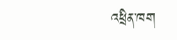འཕྲིན་ཁག